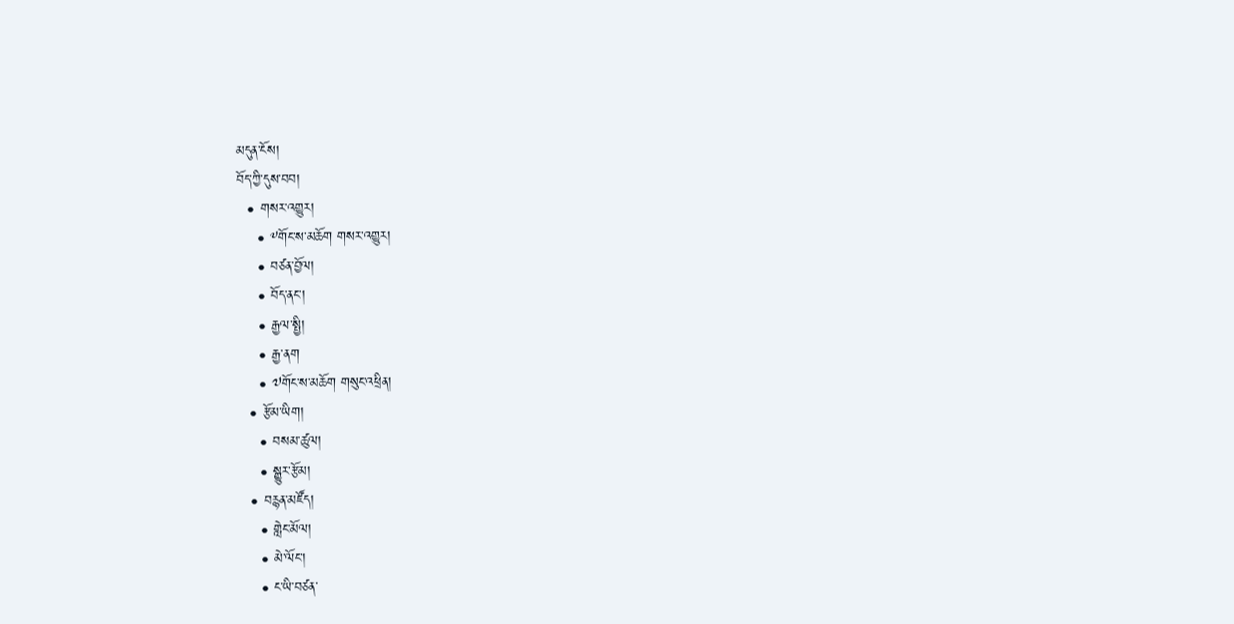མདུན་ངོས།
བོད་ཀྱི་དུས་བབ།
  • གསར་འགྱུར།
    • ༸གོང་ས་མཆོག གསར་འགྱུར།
    • བཙན་བྱོལ།
    • བོད་ནང་།
    • རྒྱལ་སྤྱི།
    • རྒྱ་ནག
    • ༧གོང་ས་མཆོག གསུང་འཕྲིན།
  • རྩོམ་ཡིག།
    • བསམ་ཚུལ།
    • སྒྱུར་རྩོམ།
  • བརྙན་མཛོད།
    • གླེང་མོལ།
    • མེ་ལོང་།
    • ང་ཡི་བཙན་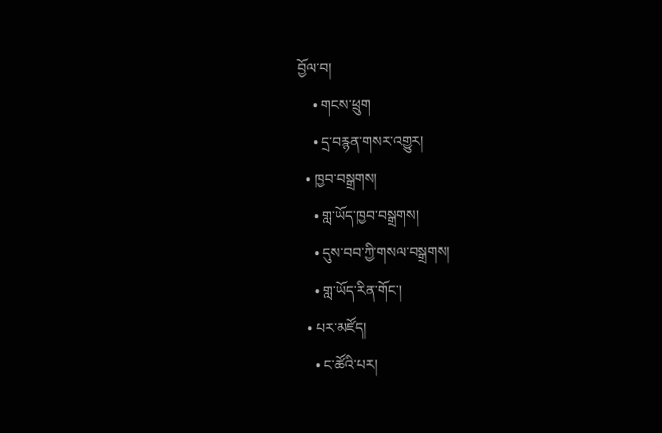བྱོལ་བ།
    • གངས་ཕྲུག
    • དྲ་བརྙན་གསར་འགྱུར།
  • ཁྱབ་བསྒྲགས།
    • གླ་ཡོད་ཁྱབ་བསྒྲགས།
    • དུས་བབ་ཀྱི་གསལ་བསྒྲགས།
    • གླ་ཡོད་རིན་གོང་།
  • པར་མཛོད།
    • ང་ཚོའི་པར།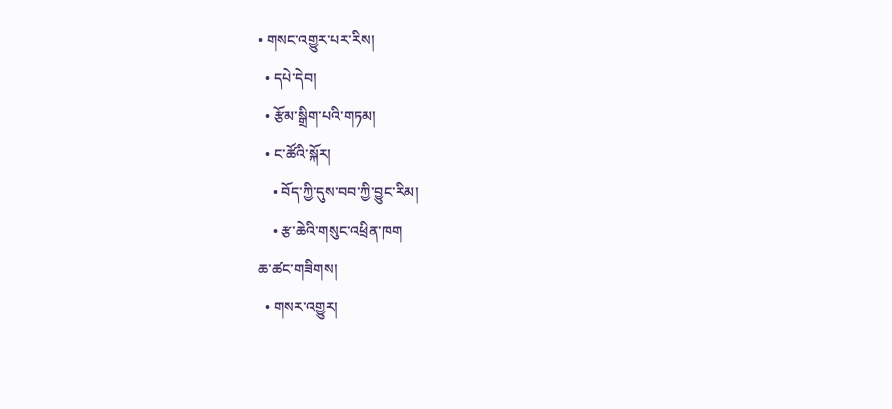• གསང་འགྱུར་པར་རིས།
  • དཔེ་དེབ།
  • རྩོམ་སྒྲིག་པའི་གཏམ།
  • ང་ཚོའི་སྐོར།
    • བོད་ཀྱི་དུས་བབ་ཀྱི་བྱུང་རིམ།
    • རྩ་ཆེའི་གསུང་འཕྲིན་ཁག
ཆ་ཚང་གཟིགས།
  • གསར་འགྱུར།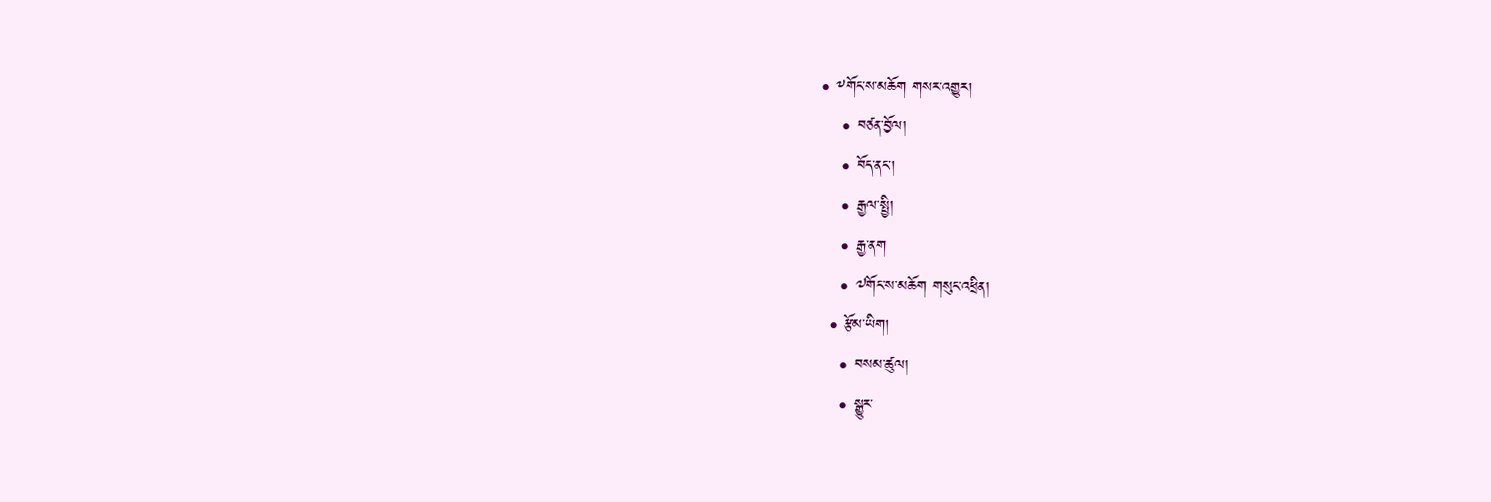• ༸གོང་ས་མཆོག གསར་འགྱུར།
    • བཙན་བྱོལ།
    • བོད་ནང་།
    • རྒྱལ་སྤྱི།
    • རྒྱ་ནག
    • ༧གོང་ས་མཆོག གསུང་འཕྲིན།
  • རྩོམ་ཡིག།
    • བསམ་ཚུལ།
    • སྒྱུར་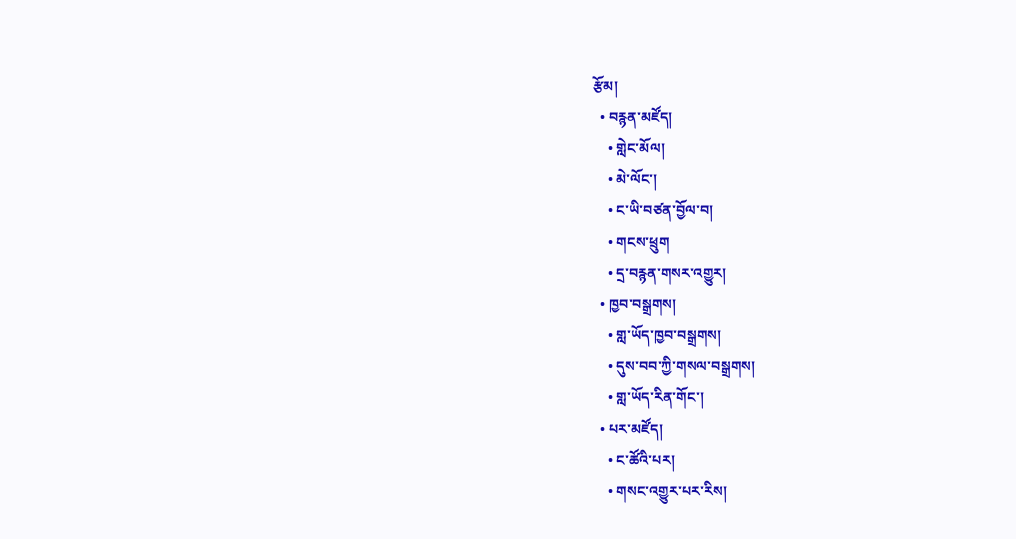རྩོམ།
  • བརྙན་མཛོད།
    • གླེང་མོལ།
    • མེ་ལོང་།
    • ང་ཡི་བཙན་བྱོལ་བ།
    • གངས་ཕྲུག
    • དྲ་བརྙན་གསར་འགྱུར།
  • ཁྱབ་བསྒྲགས།
    • གླ་ཡོད་ཁྱབ་བསྒྲགས།
    • དུས་བབ་ཀྱི་གསལ་བསྒྲགས།
    • གླ་ཡོད་རིན་གོང་།
  • པར་མཛོད།
    • ང་ཚོའི་པར།
    • གསང་འགྱུར་པར་རིས།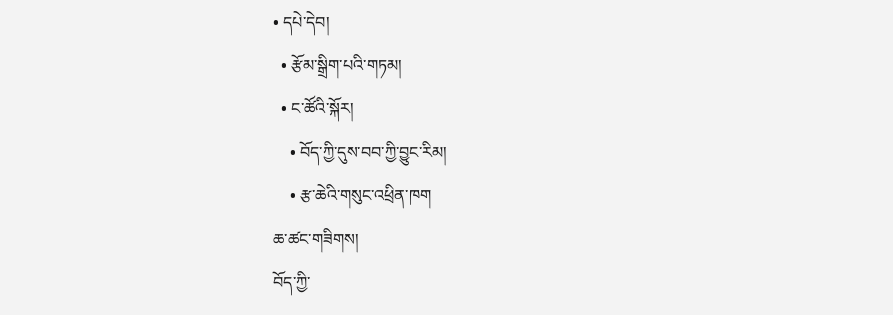• དཔེ་དེབ།
  • རྩོམ་སྒྲིག་པའི་གཏམ།
  • ང་ཚོའི་སྐོར།
    • བོད་ཀྱི་དུས་བབ་ཀྱི་བྱུང་རིམ།
    • རྩ་ཆེའི་གསུང་འཕྲིན་ཁག
ཆ་ཚང་གཟིགས།
བོད་ཀྱི་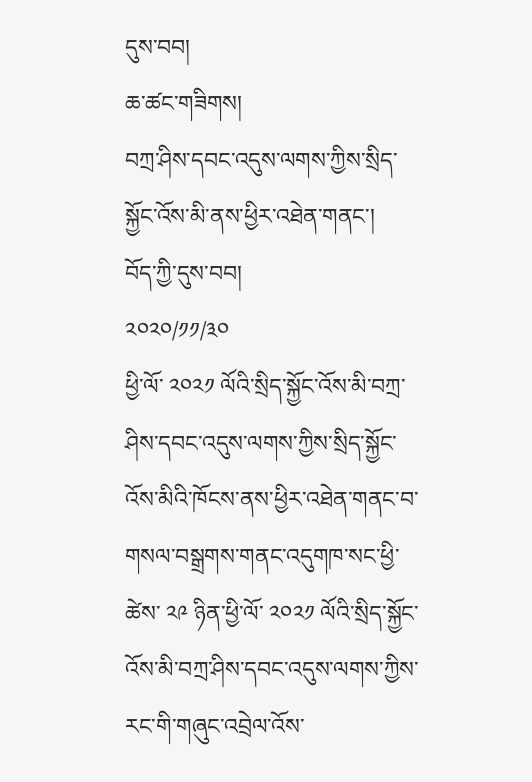དུས་བབ།
ཆ་ཚང་གཟིགས།
བཀྲ་ཤིས་དབང་འདུས་ལགས་ཀྱིས་སྲིད་སྐྱོང་འོས་མི་ནས་ཕྱིར་འཐེན་གནང་།
བོད་ཀྱི་དུས་བབ།
༢༠༢༠/༡༡/༣༠
ཕྱི་ལོ་ ༢༠༢༡ ལོའི་སྲིད་སྐྱོང་འོས་མི་བཀྲ་ཤིས་དབང་འདུས་ལགས་ཀྱིས་སྲིད་སྐྱོང་འོས་མིའི་ཁོངས་ནས་ཕྱིར་འཐེན་གནང་བ་གསལ་བསྒྲགས་གནང་འདུགཁ་སང་ཕྱི་ཚེས་ ༢༩ ཉིན་ཕྱི་ལོ་ ༢༠༢༡ ལོའི་སྲིད་སྐྱོང་འོས་མི་བཀྲ་ཤིས་དབང་འདུས་ལགས་ཀྱིས་རང་གི་གཞུང་འབྲེལ་འོས་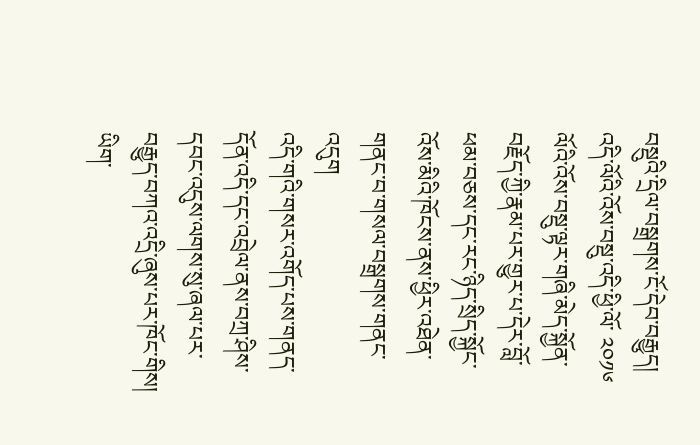བསྡུའི་དྲིལ་བསྒྲགས་ངོ་དེབ་བརྒྱུད། འདི་ལོའི་འོས་བསྡུ་འདི་ཕྱི་ལོ་ ༢༠༡༦ ལོའི་འོས་བསྡུ་ལྟར་གཞི་མེད་སྐྱོན་བརྗོད་ཀྱི་རྣམ་པར་གྱུར་པ་དེར་བློ་ཕམ་བཅས་དང་རང་ཉིད་སྲིད་སྐྱོང་འོས་མིའི་ཁོངས་ནས་ཕྱིར་འཐེན་གནང་བ་གསལ་བསྒྲགས་གནང་འདུག
འདི་གའི་གསར་འགོད་པས་གནད་དོན་འདི་དང་འབྲེལ་ནས་བཀྲ་ཤིས་དབང་འདུས་ལགས་སུ་ཞལ་པར་བརྒྱུད་བཀའ་འདྲི་ཞུས་པར་ཁོང་གིས། ཡིག་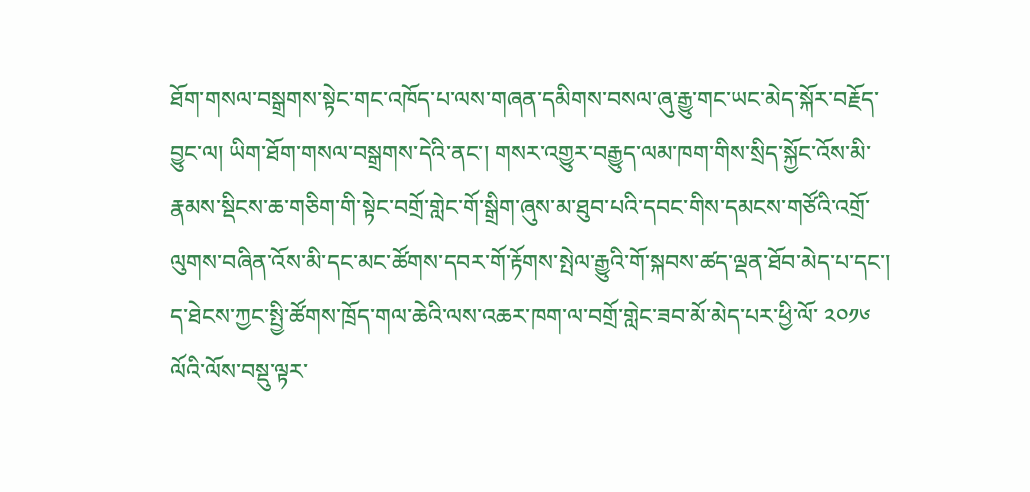ཐོག་གསལ་བསྒྲགས་སྟེང་གང་འཁོད་པ་ལས་གཞན་དམིགས་བསལ་ཞུ་རྒྱུ་གང་ཡང་མེད་སྐོར་བརྗོད་བྱུང་ལ། ཡིག་ཐོག་གསལ་བསྒྲགས་དེའི་ནང་། གསར་འགྱུར་བརྒྱུད་ལམ་ཁག་གིས་སྲིད་སྐྱོང་འོས་མི་རྣམས་སྡིངས་ཆ་གཅིག་གི་སྟེང་བགྲོ་གླེང་གོ་སྒྲིག་ཞུས་མ་ཐུབ་པའི་དབང་གིས་དམངས་གཙོའི་འགྲོ་ལུགས་བཞིན་འོས་མི་དང་མང་ཚོགས་དབར་གོ་རྟོགས་སྤེལ་རྒྱུའི་གོ་སྐབས་ཚད་ལྡན་ཐོབ་མེད་པ་དང་། ད་ཐེངས་ཀྱང་སྤྱི་ཚོགས་ཁྲོད་གལ་ཆེའི་ལས་འཆར་ཁག་ལ་བགྲོ་གླེང་ཟབ་མོ་མེད་པར་ཕྱི་ལོ་ ༢༠༡༦ ལོའི་ལོས་བསྡུ་ལྟར་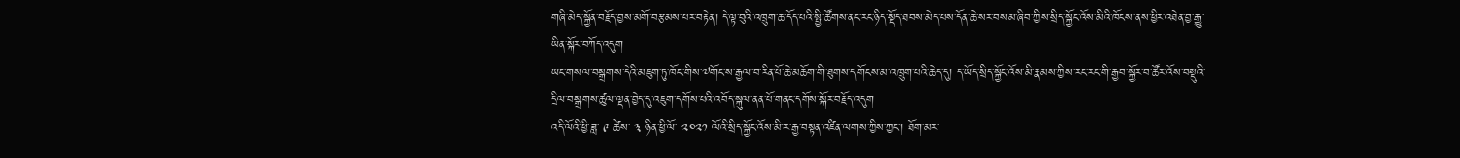གཞི་མེད་སྐྱོན་བརྗོད་བྱས་མགོ་བརྩམས་པར་བརྟེན། དེ་ལྟ་བུའི་འཁྲུག་ཆ་དོད་པའི་སྤྱི་ཚོགས་ནང་རང་ཉིད་སྡོད་ཐབས་མེད་པས་དོན་ཆེ་སར་བསམ་ཞིབ་ཀྱིས་སྲིད་སྐྱོང་འོས་མིའི་ཁོངས་ནས་ཕྱིར་འཐེན་བྱ་རྒྱུ་ཡིན་སྐོར་བཀོད་འདུག
ཡང་གསལ་བསྒྲགས་དེའི་མཇུག་ཏུ་ཁོང་གིས་༧གོང་ས་རྒྱལ་བ་རིན་པོ་ཆེ་མཆོག་གི་ཐུགས་དགོངས་མ་འཁྲུག་པའི་ཆེད་དུ། ད་ཡོད་སྲིད་སྐྱོང་འོས་མི་རྣམས་ཀྱིས་རང་རང་གི་རྒྱབ་སྐྱོར་བ་ཚོར་འོས་བསྡུའི་དྲིལ་བསྒྲགས་ཚུལ་ལྡན་བྱེད་དུ་འཇུག་དགོས་པའི་འབོད་སྐུལ་ནན་པོ་གནང་དགོས་སྐོར་བརྗོད་འདུག
འདི་ལོའི་ཕྱི་ཟླ་ ༩ ཚེས་ ༣ ཉིན་ཕྱི་ལོ་ ༢༠༢༡ ལོའི་སྲིད་སྐྱོང་འོས་མི་ར་རྒྱ་བསྟན་འཛིན་ལགས་ཀྱིས་ཀྱང་། ཐོག་མར་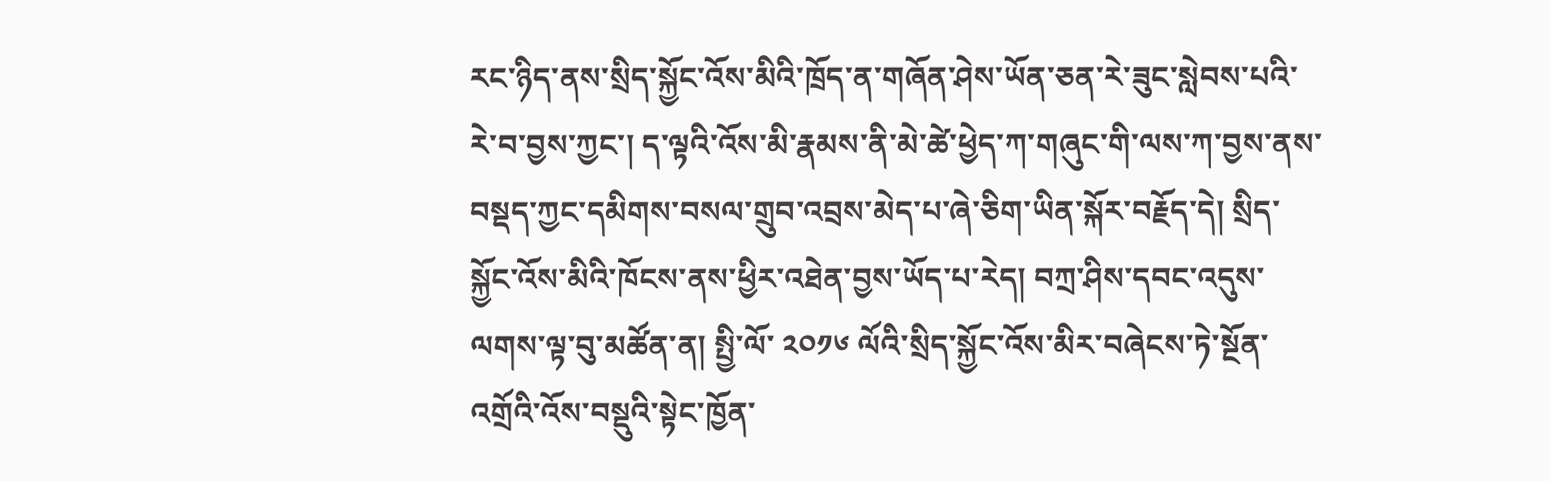རང་ཉིད་ནས་སྲིད་སྐྱོང་འོས་མིའི་ཁྲོད་ན་གཞོན་ཤེས་ཡོན་ཅན་རེ་ཟུང་སླེབས་པའི་རེ་བ་བྱས་ཀྱང་། ད་ལྟའི་འོས་མི་རྣམས་ནི་མེ་ཚེ་ཕྱེད་ཀ་གཞུང་གི་ལས་ཀ་བྱས་ནས་བསྡད་ཀྱང་དམིགས་བསལ་གྲུབ་འབྲས་མེད་པ་ཞེ་ཅིག་ཡིན་སྐོར་བརྗོད་དེ། སྲིད་སྐྱོང་འོས་མིའི་ཁོངས་ནས་ཕྱིར་འཐེན་བྱས་ཡོད་པ་རེད། བཀྲ་ཤིས་དབང་འདུས་ལགས་ལྟ་བུ་མཚོན་ན། སྤྱི་ལོ་ ༢༠༡༦ ལོའི་སྲིད་སྐྱོང་འོས་མིར་བཞེངས་ཏེ་སྔོན་འགྲོའི་འོས་བསྡུའི་སྟེང་ཁྱོན་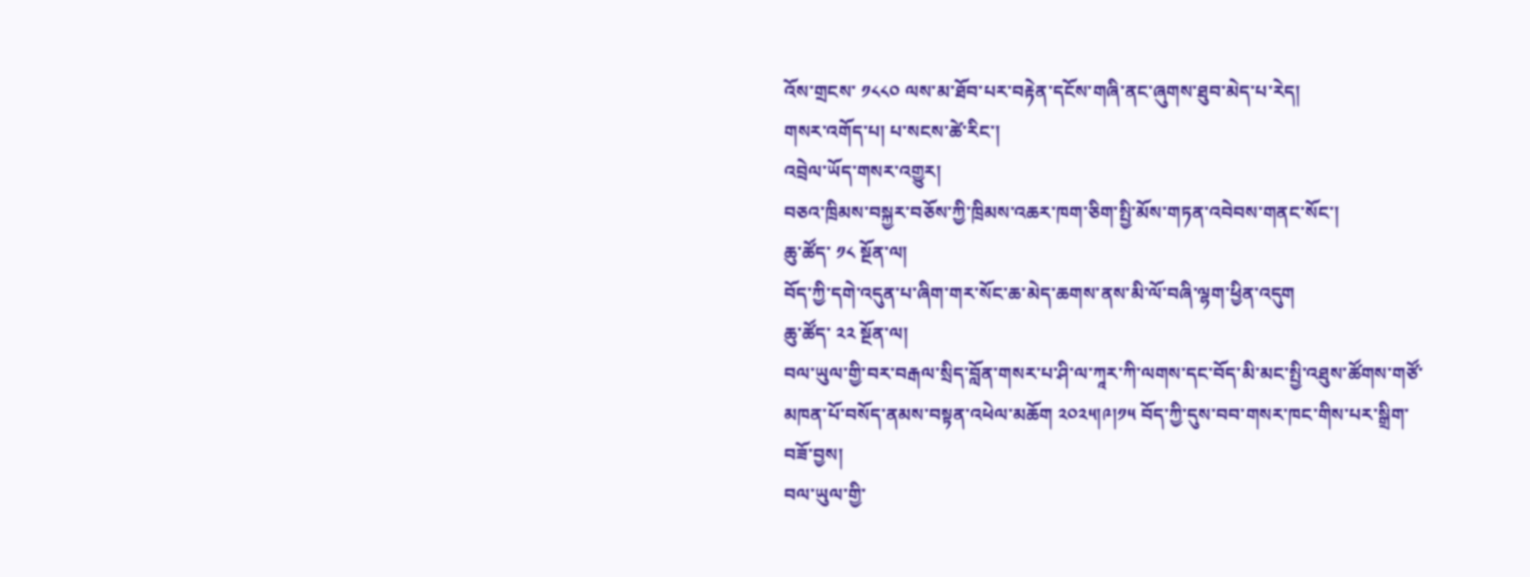འོས་གྲངས་ ༡༨༨༠ ལས་མ་ཐོབ་པར་བརྟེན་དངོས་གཞི་ནང་ཞུགས་ཐུབ་མེད་པ་རེད།
གསར་འགོད་པ། པ་སངས་ཚེ་རིང་།
འབྲེལ་ཡོད་གསར་འགྱུར།
བཅའ་ཁྲིམས་བསྐྱར་བཅོས་ཀྱི་ཁྲིམས་འཆར་ཁག་ཅིག་སྤྱི་མོས་གཏན་འབེབས་གནང་སོང་།
ཆུ་ཚོད་ ༡༨ སྔོན་ལ།
བོད་ཀྱི་དགེ་འདུན་པ་ཞིག་གར་སོང་ཆ་མེད་ཆགས་ནས་མི་ལོ་བཞི་ལྷག་ཕྱིན་འདུག
ཆུ་ཚོད་ ༢༢ སྔོན་ལ།
བལ་ཡུལ་གྱི་བར་བརྒལ་སྲིད་བློན་གསར་པ་ཤི་ལ་ཀཱར་ཀི་ལགས་དང་བོད་མི་མང་སྤྱི་འཐུས་ཚོགས་གཙོ་མཁན་པོ་བསོད་ནམས་བསྟན་འཕེལ་མཆོག ༢༠༢༥།༩།༡༥ བོད་ཀྱི་དུས་བབ་གསར་ཁང་གིས་པར་སྒྲིག་བཟོ་བྱས།
བལ་ཡུལ་གྱི་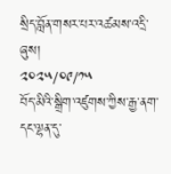སྲིད་བློན་གསར་པར་འཚམས་འདྲི་ཞུས།
༢༠༢༥/༠༩/༡༥
བོད་མིའི་སྒྲིག་འཛུགས་ཀྱིས་རྒྱ་ནག་དང་ལྷན་དུ་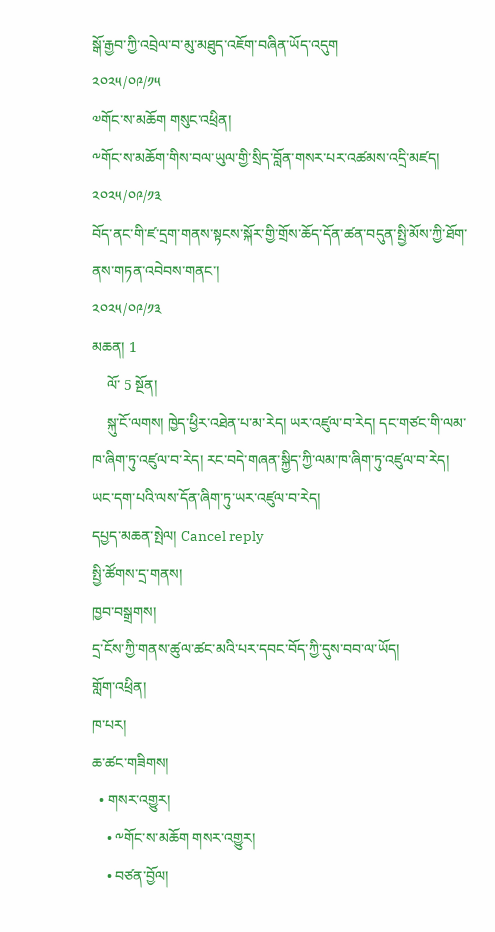སྒོ་རྒྱབ་ཀྱི་འབྲེལ་བ་མུ་མཐུད་འཇོག་བཞིན་ཡོད་འདུག
༢༠༢༥/༠༩/༡༥
༧གོང་ས་མཆོག གསུང་འཕྲིན།
༸གོང་ས་མཆོག་གིས་བལ་ཡུལ་གྱི་སྲིད་བློན་གསར་པར་འཚམས་འདྲི་མཛད།
༢༠༢༥/༠༩/༡༣
བོད་ནང་གི་ཛ་དྲག་གནས་སྟངས་སྐོར་གྱི་གྲོས་ཆོད་དོན་ཚན་བདུན་སྤྱི་མོས་ཀྱི་ཐོག་ནས་གཏན་འབེབས་གནང་།
༢༠༢༥/༠༩/༡༣
མཆན། 1
    ལོ་ 5 སྔོན།
    སྐུ་ངོ་ལགས། ཁྱེད་ཕྱིར་འཐེན་པ་མ་རེད། ཡར་འཛུལ་བ་རེད། དང་གཙང་གི་ལམ་ཁ་ཞིག་ཏུ་འཛུལ་བ་རེད། རང་བདེ་གཞན་སྐྱིད་ཀྱི་ལམ་ཁ་ཞིག་ཏུ་འཛུལ་བ་རེད། ཡང་དག་པའི་ལས་དོན་ཞིག་ཏུ་ཡར་འཛུལ་བ་རེད།
དཔྱད་མཆན་སྤེལ། Cancel reply
སྤྱི་ཚོགས་དྲ་གནས།
ཁྱབ་བསྒྲགས།
དྲ་ངོས་ཀྱི་གནས་ཚུལ་ཚང་མའི་པར་དབང་བོད་ཀྱི་དུས་བབ་ལ་ཡོད།
གློག་འཕྲིན།
ཁ་པར།
ཆ་ཚང་གཟིགས།
  • གསར་འགྱུར།
    • ༸གོང་ས་མཆོག གསར་འགྱུར།
    • བཙན་བྱོལ།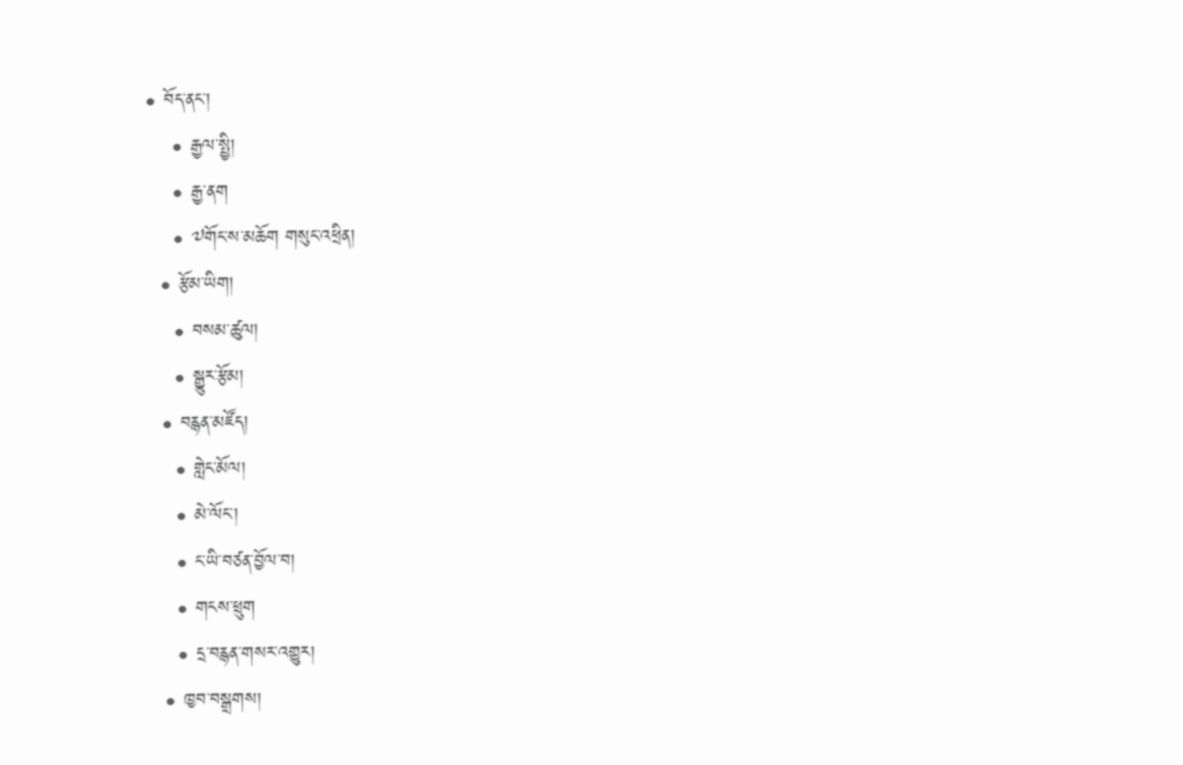• བོད་ནང་།
    • རྒྱལ་སྤྱི།
    • རྒྱ་ནག
    • ༧གོང་ས་མཆོག གསུང་འཕྲིན།
  • རྩོམ་ཡིག།
    • བསམ་ཚུལ།
    • སྒྱུར་རྩོམ།
  • བརྙན་མཛོད།
    • གླེང་མོལ།
    • མེ་ལོང་།
    • ང་ཡི་བཙན་བྱོལ་བ།
    • གངས་ཕྲུག
    • དྲ་བརྙན་གསར་འགྱུར།
  • ཁྱབ་བསྒྲགས།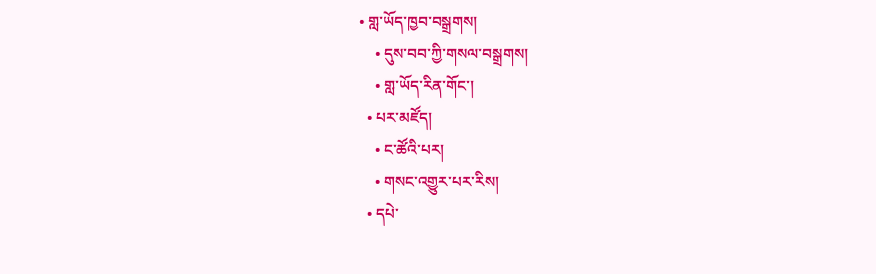• གླ་ཡོད་ཁྱབ་བསྒྲགས།
    • དུས་བབ་ཀྱི་གསལ་བསྒྲགས།
    • གླ་ཡོད་རིན་གོང་།
  • པར་མཛོད།
    • ང་ཚོའི་པར།
    • གསང་འགྱུར་པར་རིས།
  • དཔེ་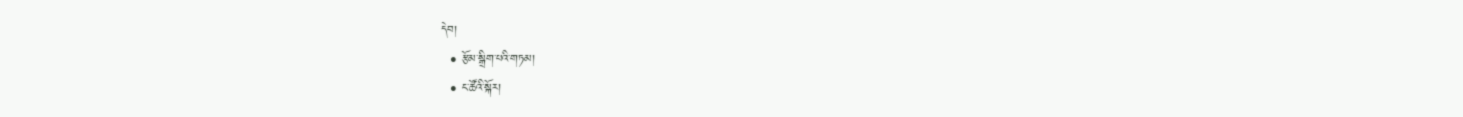དེབ།
  • རྩོམ་སྒྲིག་པའི་གཏམ།
  • ང་ཚོའི་སྐོར།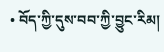• བོད་ཀྱི་དུས་བབ་ཀྱི་བྱུང་རིམ།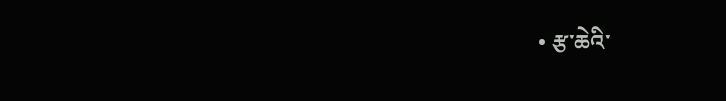• རྩ་ཆེའི་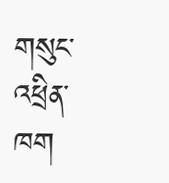གསུང་འཕྲིན་ཁག